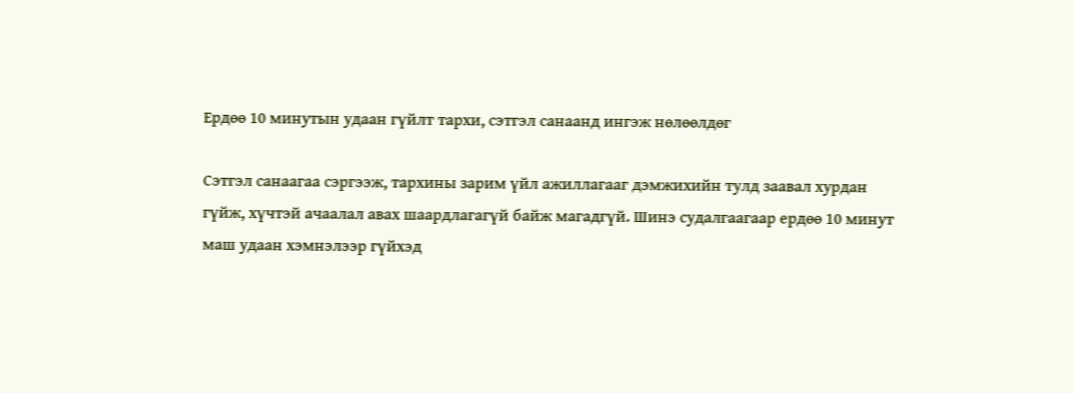Ердөө 10 минутын удаан гүйлт тархи, сэтгэл санаанд ингэж нөлөөлдөг

Сэтгэл санаагаа сэргээж, тархины зарим үйл ажиллагааг дэмжихийн тулд заавал хурдан гүйж, хүчтэй ачаалал авах шаардлагагүй байж магадгүй. Шинэ судалгаагаар ердөө 10 минут маш удаан хэмнэлээр гүйхэд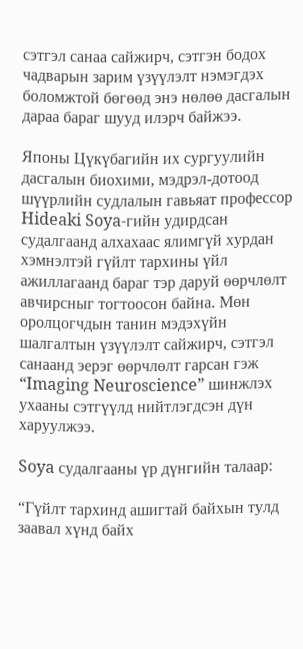сэтгэл санаа сайжирч, сэтгэн бодох чадварын зарим үзүүлэлт нэмэгдэх боломжтой бөгөөд энэ нөлөө дасгалын дараа бараг шууд илэрч байжээ.

Японы Цүкүбагийн их сургуулийн дасгалын биохими, мэдрэл-дотоод шүүрлийн судлалын гавьяат профессор Hideaki Soya-гийн удирдсан судалгаанд алхахаас ялимгүй хурдан хэмнэлтэй гүйлт тархины үйл ажиллагаанд бараг тэр даруй өөрчлөлт авчирсныг тогтоосон байна. Мөн оролцогчдын танин мэдэхүйн шалгалтын үзүүлэлт сайжирч, сэтгэл санаанд эерэг өөрчлөлт гарсан гэж “Imaging Neuroscience” шинжлэх ухааны сэтгүүлд нийтлэгдсэн дүн харуулжээ.

Soya судалгааны үр дүнгийн талаар:

“Гүйлт тархинд ашигтай байхын тулд заавал хүнд байх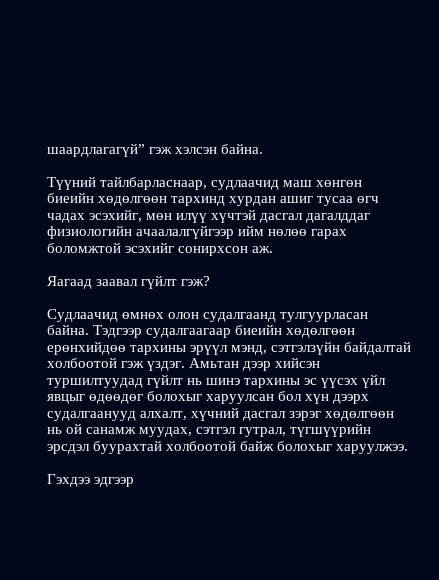шаардлагагүй” гэж хэлсэн байна.

Түүний тайлбарласнаар, судлаачид маш хөнгөн биеийн хөдөлгөөн тархинд хурдан ашиг тусаа өгч чадах эсэхийг, мөн илүү хүчтэй дасгал дагалддаг физиологийн ачаалалгүйгээр ийм нөлөө гарах боломжтой эсэхийг сонирхсон аж.

Яагаад заавал гүйлт гэж?

Судлаачид өмнөх олон судалгаанд тулгуурласан байна. Тэдгээр судалгаагаар биеийн хөдөлгөөн ерөнхийдөө тархины эрүүл мэнд, сэтгэлзүйн байдалтай холбоотой гэж үздэг. Амьтан дээр хийсэн туршилтуудад гүйлт нь шинэ тархины эс үүсэх үйл явцыг өдөөдөг болохыг харуулсан бол хүн дээрх судалгаанууд алхалт, хүчний дасгал зэрэг хөдөлгөөн нь ой санамж муудах, сэтгэл гутрал, түгшүүрийн эрсдэл буурахтай холбоотой байж болохыг харуулжээ.

Гэхдээ эдгээр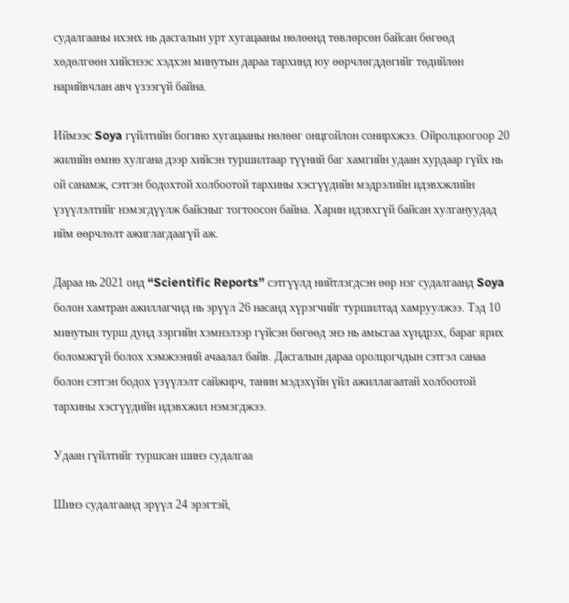судалгааны ихэнх нь дасгалын урт хугацааны нөлөөнд төвлөрсөн байсан бөгөөд хөдөлгөөн хийснээс хэдхэн минутын дараа тархинд юу өөрчлөгддөгийг төдийлөн нарийвчлан авч үзээгүй байна.

Иймээс Soya гүйлтийн богино хугацааны нөлөөг онцгойлон сонирхжээ. Ойролцоогоор 20 жилийн өмнө хулгана дээр хийсэн туршилтаар түүний баг хамгийн удаан хурдаар гүйх нь ой санамж, сэтгэн бодохтой холбоотой тархины хэсгүүдийн мэдрэлийн идэвхжлийн үзүүлэлтийг нэмэгдүүлж байсныг тогтоосон байна. Харин идэвхгүй байсан хулгануудад ийм өөрчлөлт ажиглагдаагүй аж.

Дараа нь 2021 онд “Scientific Reports” сэтгүүлд нийтлэгдсэн өөр нэг судалгаанд Soya болон хамтран ажиллагчид нь эрүүл 26 насанд хүрэгчийг туршилтад хамруулжээ. Тэд 10 минутын турш дунд зэргийн хэмнэлээр гүйсэн бөгөөд энэ нь амьсгаа хүндрэх, бараг ярих боломжгүй болох хэмжээний ачаалал байв. Дасгалын дараа оролцогчдын сэтгэл санаа болон сэтгэн бодох үзүүлэлт сайжирч, танин мэдэхүйн үйл ажиллагаатай холбоотой тархины хэсгүүдийн идэвхжил нэмэгджээ.

Удаан гүйлтийг туршсан шинэ судалгаа

Шинэ судалгаанд эрүүл 24 эрэгтэй,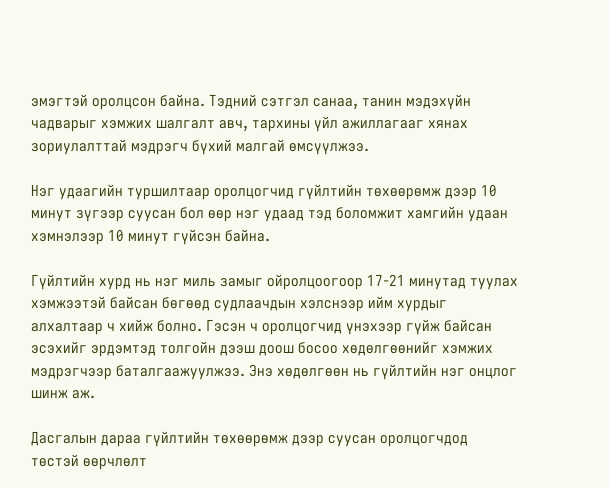эмэгтэй оролцсон байна. Тэдний сэтгэл санаа, танин мэдэхүйн чадварыг хэмжих шалгалт авч, тархины үйл ажиллагааг хянах зориулалттай мэдрэгч бүхий малгай өмсүүлжээ.

Нэг удаагийн туршилтаар оролцогчид гүйлтийн төхөөрөмж дээр 10 минут зүгээр суусан бол өөр нэг удаад тэд боломжит хамгийн удаан хэмнэлээр 10 минут гүйсэн байна.

Гүйлтийн хурд нь нэг миль замыг ойролцоогоор 17-21 минутад туулах хэмжээтэй байсан бөгөөд судлаачдын хэлснээр ийм хурдыг алхалтаар ч хийж болно. Гэсэн ч оролцогчид үнэхээр гүйж байсан эсэхийг эрдэмтэд толгойн дээш доош босоо хөдөлгөөнийг хэмжих мэдрэгчээр баталгаажуулжээ. Энэ хөдөлгөөн нь гүйлтийн нэг онцлог шинж аж.

Дасгалын дараа гүйлтийн төхөөрөмж дээр суусан оролцогчдод төстэй өөрчлөлт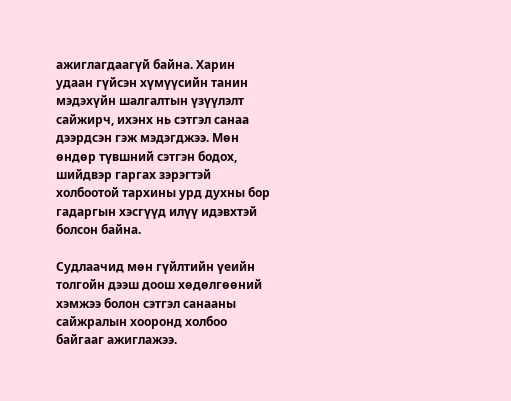ажиглагдаагүй байна. Харин удаан гүйсэн хүмүүсийн танин мэдэхүйн шалгалтын үзүүлэлт сайжирч, ихэнх нь сэтгэл санаа дээрдсэн гэж мэдэгджээ. Мөн өндөр түвшний сэтгэн бодох, шийдвэр гаргах зэрэгтэй холбоотой тархины урд духны бор гадаргын хэсгүүд илүү идэвхтэй болсон байна.

Судлаачид мөн гүйлтийн үеийн толгойн дээш доош хөдөлгөөний хэмжээ болон сэтгэл санааны сайжралын хооронд холбоо байгааг ажиглажээ.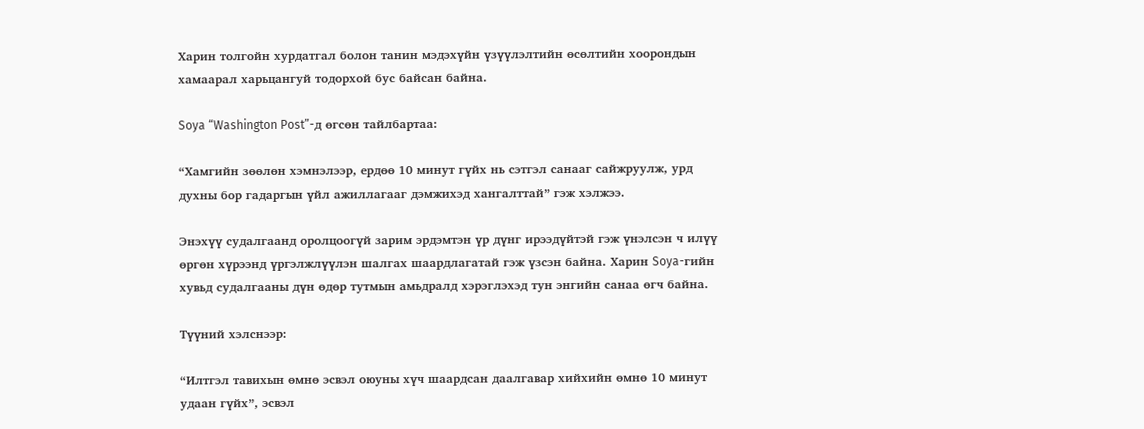Харин толгойн хурдатгал болон танин мэдэхүйн үзүүлэлтийн өсөлтийн хоорондын хамаарал харьцангуй тодорхой бус байсан байна.

Soya “Washington Post”-д өгсөн тайлбартаа:

“Хамгийн зөөлөн хэмнэлээр, ердөө 10 минут гүйх нь сэтгэл санааг сайжруулж, урд духны бор гадаргын үйл ажиллагааг дэмжихэд хангалттай” гэж хэлжээ.

Энэхүү судалгаанд оролцоогүй зарим эрдэмтэн үр дүнг ирээдүйтэй гэж үнэлсэн ч илүү өргөн хүрээнд үргэлжлүүлэн шалгах шаардлагатай гэж үзсэн байна. Харин Soya-гийн хувьд судалгааны дүн өдөр тутмын амьдралд хэрэглэхэд тун энгийн санаа өгч байна.

Түүний хэлснээр:

“Илтгэл тавихын өмнө эсвэл оюуны хүч шаардсан даалгавар хийхийн өмнө 10 минут удаан гүйх”, эсвэл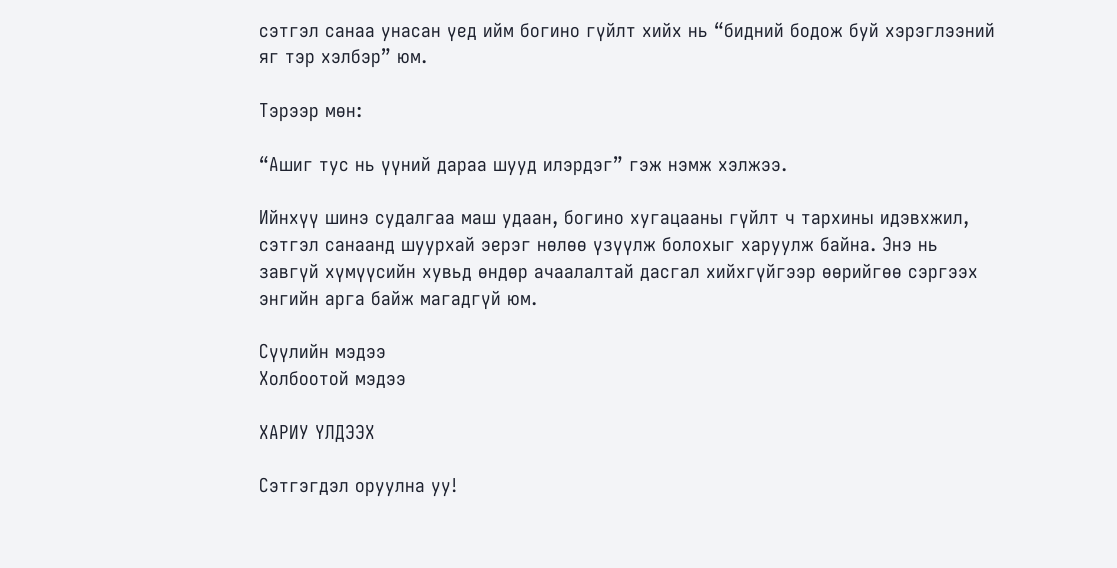сэтгэл санаа унасан үед ийм богино гүйлт хийх нь “бидний бодож буй хэрэглээний яг тэр хэлбэр” юм.

Тэрээр мөн:

“Ашиг тус нь үүний дараа шууд илэрдэг” гэж нэмж хэлжээ.

Ийнхүү шинэ судалгаа маш удаан, богино хугацааны гүйлт ч тархины идэвхжил, сэтгэл санаанд шуурхай эерэг нөлөө үзүүлж болохыг харуулж байна. Энэ нь завгүй хүмүүсийн хувьд өндөр ачаалалтай дасгал хийхгүйгээр өөрийгөө сэргээх энгийн арга байж магадгүй юм.

Сүүлийн мэдээ
Холбоотой мэдээ

ХАРИУ ҮЛДЭЭХ

Сэтгэгдэл оруулна уу!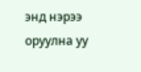энд нэрээ оруулна уу